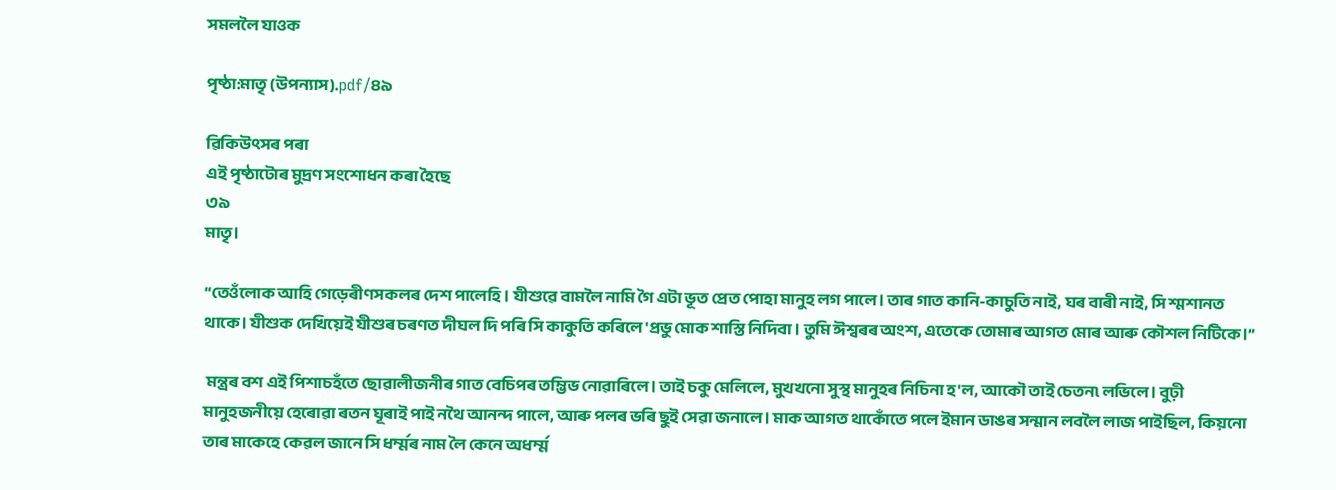সমললৈ যাওক

পৃষ্ঠা:মাতৃ (উপন্যাস).pdf/৪৯

ৱিকিউৎসৰ পৰা
এই পৃষ্ঠাটোৰ মুদ্ৰণ সংশোধন কৰা হৈছে
৩৯
মাতৃ।

“তেওঁলোক আহি গেড়েৰীণসকলৰ দেশ পালেহি । যীশুৱে বামলৈ নামি গৈ এটা ভূত প্রেত পোহা মানুহ লগ পালে। তাৰ গাত কানি-কাচুতি নাই, ঘৰ বাৰী নাই, সি শ্মশানত থাকে। যীশুক দেখিয়েই যীশুৰ চৰণত দীঘল দি পৰি সি কাকুতি কৰিলে 'প্রভু মোক শাস্তি নিদিবা । তুমি ঈশ্বৰৰ অংশ, এতেকে তোমাৰ আগত মোৰ আৰু কৌশল নিটিকে।”

 মন্ত্রৰ বশ এই পিশাচহঁতে ছোৱালীজনীৰ গাত বেচিপৰ তম্ভিভ নোৱাৰিলে। তাই চকু মেলিলে, মুখখনো সুস্থ মানুহৰ নিচিনা হ'ল, আকৌ তাই চেতন৷ লভিলে। বুঢ়ী মানুহজনীয়ে হেৰোৱা ৰতন ঘূৰাই পাই নথৈ আনন্দ পালে, আৰু পলৰ ভৰি ছুই সেৱা জনালে। মাক আগত থাকোঁতে পলে ইমান ডাঙৰ সন্মান লবলৈ লাজ পাইছিল, কিয়নো তাৰ মাকেহে কেৱল জানে সি ধৰ্ম্মৰ নাম লৈ কেনে অধৰ্ম্ম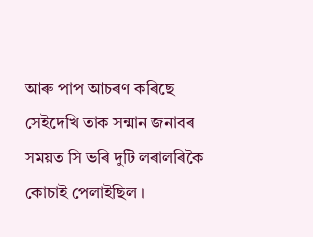আৰু পাপ আচৰণ কৰিছে সেইদেখি তাক সন্মান জনাবৰ সময়ত সি ভৰি দুটি লৰালৰিকৈ কোচাই পেলাইছিল ।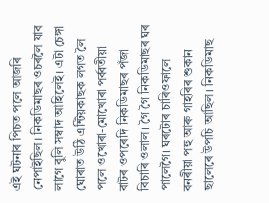এই ঘটনাৰ পিচত পলে আজৰি নেপাইছিল। নিকডিমাছৰ ওচৰলৈ যাব লাগে বুলি সম্বাদ আহিলেই। এটা চেঙ্গা ঘোৰাত উঠি এন্টিয়কাছক লগত লৈ পলে ওখোৰা-মোখোৰা পৰ্ব্বতীয়া বাটৰ ওপৰেদি নিকডিমাছৰ পঁজা বিচাৰি ওলাল। গৈ গৈ নিকডিমাছৰ ঘৰ পালেগৈ। ঘৰটোৰ চাৰিওফালে বনৰীয়া পহু আৰু গাহৰিৰ শুকান ছালেৰে উপচি আছিল। নিকডিমাছ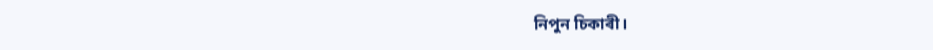নিপুন চিকাৰী।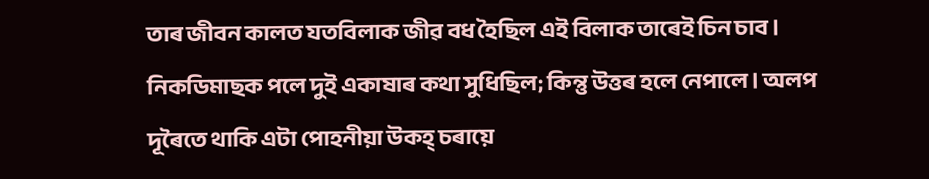তাৰ জীবন কালত যতবিলাক জীৱ বধ হৈছিল এই বিলাক তাৰেই চিন চাব। নিকডিমাছক পলে দুই একাষাৰ কথা সুধিছিল; কিন্তু উত্তৰ হলে নেপালে। অলপ দূৰৈতে থাকি এটা পোহনীয়া উকহ্ চৰায়ে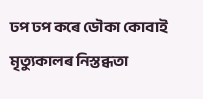ঢপ ঢপ কৰে ডৌকা কোবাই মৃত্যুকালৰ নিস্তব্ধতা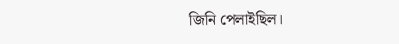জিনি পেলাইছিল।